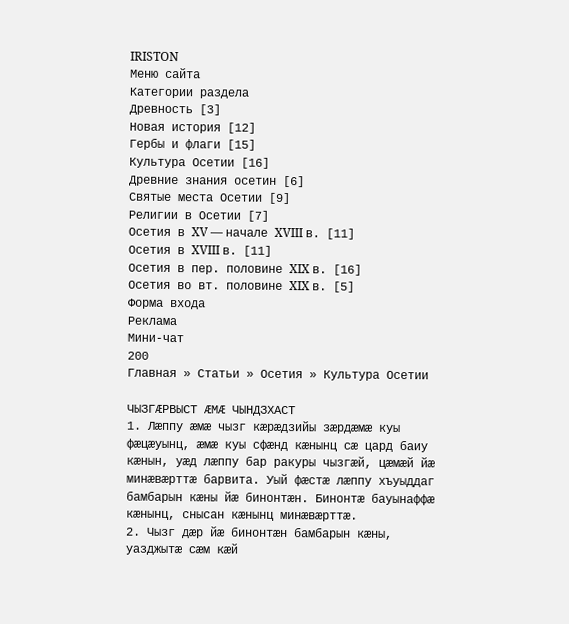IRISTON
Меню сайта
Категории раздела
Древность [3]
Новая история [12]
Гербы и флаги [15]
Культура Осетии [16]
Древние знания осетин [6]
Святые места Осетии [9]
Религии в Осетии [7]
Осетия в XV — начале XVIII в. [11]
Осетия в XVIII в. [11]
Осетия в пер. половине XIX в. [16]
Осетия во вт. половине XIX в. [5]
Форма входа
Реклама
Мини-чат
200
Главная » Статьи » Осетия » Культура Осетии

ЧЫЗГÆРВЫСТ ÆМÆ ЧЫНДЗХАСТ
1. Лæппу æмæ чызг кæрæдзийы зæрдæмæ куы фæцæуынц, æмæ куы сфæнд кæнынц сæ цард баиу кæнын, уæд лæппу бар ракуры чызгæй, цæмæй йæ минæвæрттæ барвита. Уый фæстæ лæппу хъуыддаг бамбарын кæны йæ бинонтæн. Бинонтæ бауынаффæ кæнынц, снысан кæнынц минæвæрттæ.
2. Чызг дæр йæ бинонтæн бамбарын кæны, уазджытæ сæм кæй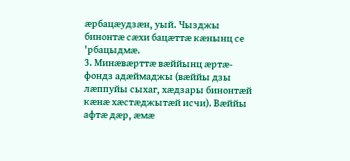æрбацæудзæн, уый. Чызджы бинонтæ сæхи бацæттæ кæнынц се 'рбацыдмæ.
3. Минæвæрттæ вæййынц æртæ-фондз адæймаджы (вæййы дзы лæппуйы сыхаг, хæдзары бинонтæй кæнæ хæстæджытæй исчи). Вæййы афтæ дæр, æмæ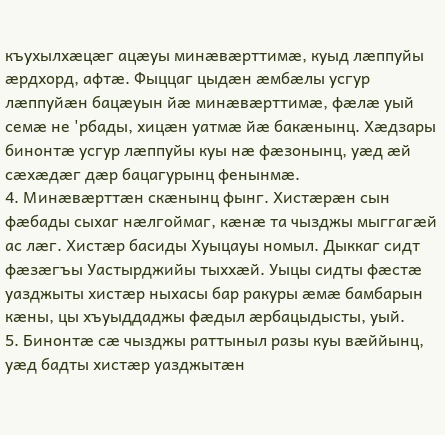къухылхæцæг ацæуы минæвæрттимæ, куыд лæппуйы æрдхорд, афтæ. Фыццаг цыдæн æмбæлы усгур лæппуйæн бацæуын йæ минæвæрттимæ, фæлæ уый семæ не 'рбады, хицæн уатмæ йæ бакæнынц. Хæдзары бинонтæ усгур лæппуйы куы нæ фæзонынц, уæд æй сæхæдæг дæр бацагурынц фенынмæ.
4. Минæвæрттæн скæнынц фынг. Хистæрæн сын фæбады сыхаг нæлгоймаг, кæнæ та чызджы мыггагæй ас лæг. Хистæр басиды Хуыцауы номыл. Дыккаг сидт фæзæгъы Уастырджийы тыххæй. Уыцы сидты фæстæ уазджыты хистæр ныхасы бар ракуры æмæ бамбарын кæны, цы хъуыддаджы фæдыл æрбацыдысты, уый.
5. Бинонтæ сæ чызджы раттыныл разы куы вæййынц, уæд бадты хистæр уазджытæн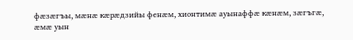фæзæгъы, мæнæ кæрæдзийы фенæм, хионтимæ ауынаффæ кæнæм, зæгъгæ, æмæ уын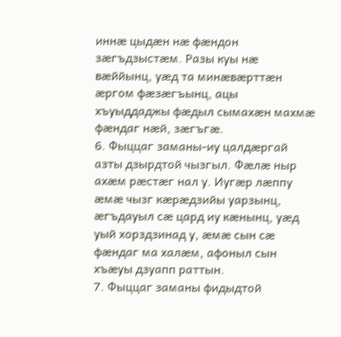иннæ цыдæн нæ фæндон зæгъдзыстæм. Разы куы нæ вæййынц, уæд та минæвæрттæн æргом фæзæгъынц, ацы хъуыддаджы фæдыл сымахæн махмæ фæндаг нæй, зæгъгæ.
6. Фыццаг заманы-иу цалдæргай азты дзырдтой чызгыл. Фæлæ ныр ахæм рæстæг нал у. Иугæр лæппу æмæ чызг кæрæдзийы уарзынц, æгъдауыл сæ цард иу кæнынц, уæд уый хорздзинад у, æмæ сын сæ фæндаг ма халæм, афоныл сын хъæуы дзуапп раттын.
7. Фыццаг заманы фидыдтой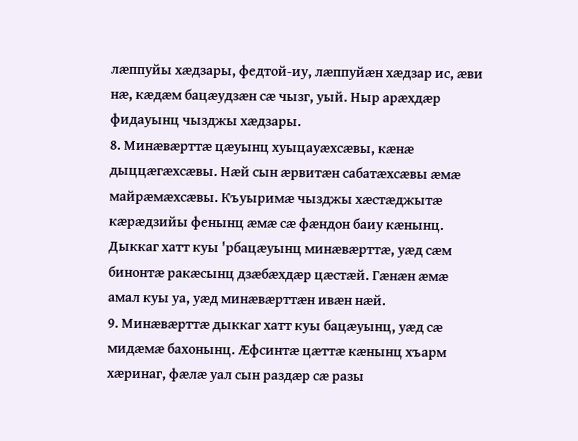лæппуйы хæдзары, федтой-иу, лæппуйæн хæдзар ис, æви нæ, кæдæм бацæудзæн сæ чызг, уый. Ныр арæхдæр фидауынц чызджы хæдзары.
8. Минæвæрттæ цæуынц хуыцауæхсæвы, кæнæ дыццæгæхсæвы. Нæй сын æрвитæн сабатæхсæвы æмæ майрæмæхсæвы. Къуыримæ чызджы хæстæджытæ кæрæдзийы фенынц æмæ сæ фæндон баиу кæнынц. Дыккаг хатт куы 'рбацæуынц минæвæрттæ, уæд сæм бинонтæ ракæсынц дзæбæхдæр цæстæй. Гæнæн æмæ амал куы уа, уæд минæвæрттæн ивæн нæй.
9. Минæвæрттæ дыккаг хатт куы бацæуынц, уæд сæ мидæмæ бахонынц. Æфсинтæ цæттæ кæнынц хъарм хæринаг, фæлæ уал сын раздæр сæ разы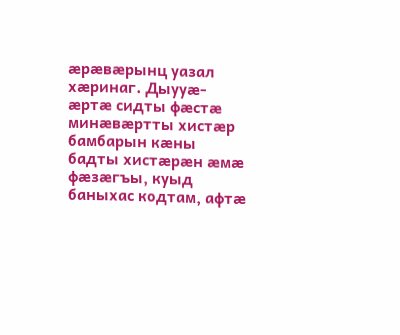æрæвæрынц уазал хæринаг. Дыууæ-æртæ сидты фæстæ минæвæртты хистæр бамбарын кæны бадты хистæрæн æмæ фæзæгъы, куыд баныхас кодтам, афтæ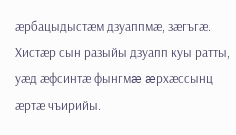æрбацыдыстæм дзуаппмæ, зæгъгæ. Хистæр сын разыйы дзуапп куы ратты, уæд æфсинтæ фынгмæ æрхæссынц æртæ чъирийы.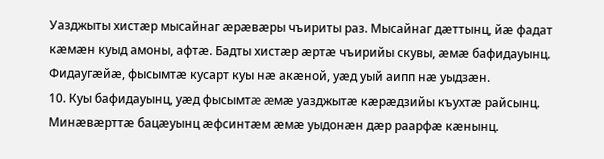Уазджыты хистæр мысайнаг æрæвæры чъириты раз. Мысайнаг дæттынц, йæ фадат кæмæн куыд амоны, афтæ. Бадты хистæр æртæ чъирийы скувы, æмæ бафидауынц. Фидаугæйæ, фысымтæ кусарт куы нæ акæной, уæд уый аипп нæ уыдзæн.
10. Куы бафидауынц, уæд фысымтæ æмæ уазджытæ кæрæдзийы къухтæ райсынц. Минæвæрттæ бацæуынц æфсинтæм æмæ уыдонæн дæр раарфæ кæнынц.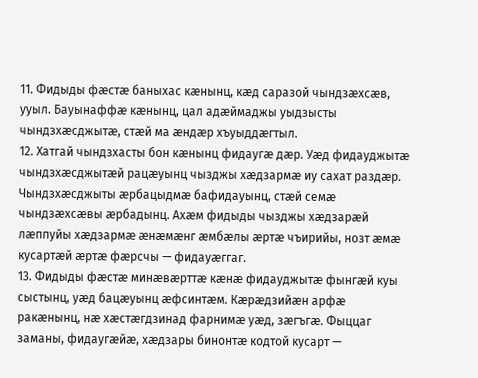11. Фидыды фæстæ баныхас кæнынц, кæд саразой чындзæхсæв, ууыл. Бауынаффæ кæнынц, цал адæймаджы уыдзысты чындзхæсджытæ, стæй ма æндæр хъуыддæгтыл.
12. Хатгай чындзхасты бон кæнынц фидаугæ дæр. Уæд фидауджытæ чындзхæсджытæй рацæуынц чызджы хæдзармæ иу сахат раздæр. Чындзхæсджыты æрбацыдмæ бафидауынц, стæй семæ чындзæхсæвы æрбадынц. Ахæм фидыды чызджы хæдзарæй лæппуйы хæдзармæ æнæмæнг æмбæлы æртæ чъирийы, нозт æмæ кусартæй æртæ фæрсчы — фидауæггаг.
13. Фидыды фæстæ минæвæрттæ кæнæ фидауджытæ фынгæй куы сыстынц, уæд бацæуынц æфсинтæм. Кæрæдзийæн арфæ ракæнынц, нæ хæстæгдзинад фарнимæ уæд, зæгъгæ. Фыццаг заманы, фидаугæйæ, хæдзары бинонтæ кодтой кусарт —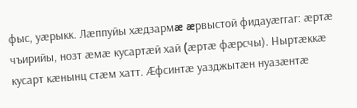фыс, уæрыкк. Лæппуйы хæдзармæ æрвыстой фидауæггаг: æртæ чъирийы, нозт æмæ кусартæй хай (æртæ фæрсчы). Ныртæккæ кусарт кæнынц стæм хатт. Æфсинтæ уазджытæн нуазæнтæ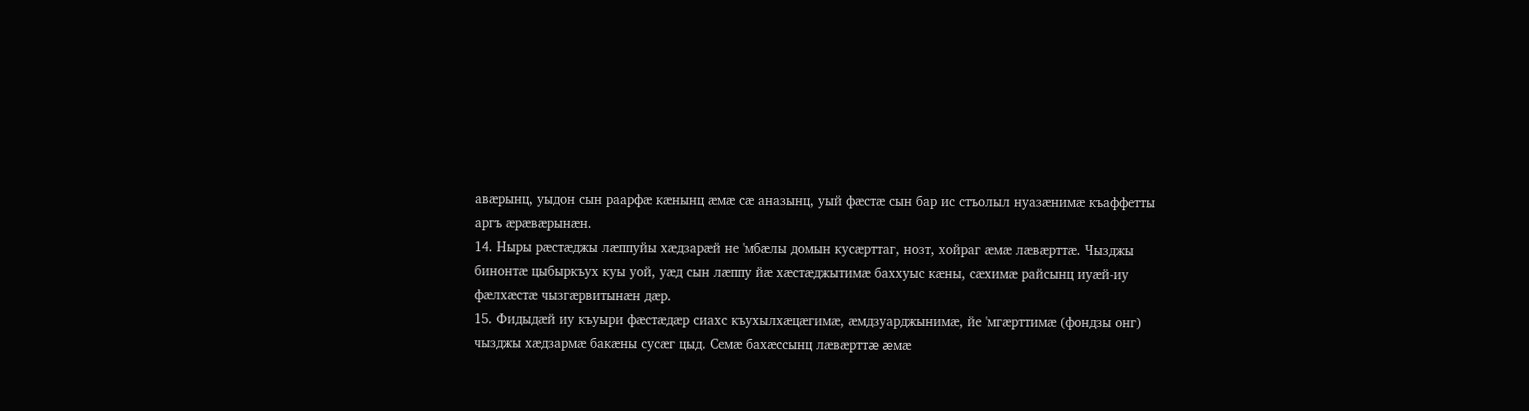авæрынц, уыдон сын раарфæ кæнынц æмæ сæ аназынц, уый фæстæ сын бар ис стъолыл нуазæнимæ къаффетты аргъ æрæвæрынæн.
14. Ныры рæстæджы лæппуйы хæдзарæй не 'мбæлы домын кусæрттаг, нозт, хойраг æмæ лæвæрттæ. Чызджы бинонтæ цыбыркъух куы уой, уæд сын лæппу йæ хæстæджытимæ баххуыс кæны, сæхимæ райсынц иуæй-иу фæлхæстæ чызгæрвитынæн дæр.
15. Фидыдæй иу къуыри фæстæдæр сиахс къухылхæцæгимæ, æмдзуарджынимæ, йе 'мгæрттимæ (фондзы онг) чызджы хæдзармæ бакæны сусæг цыд. Семæ бахæссынц лæвæрттæ æмæ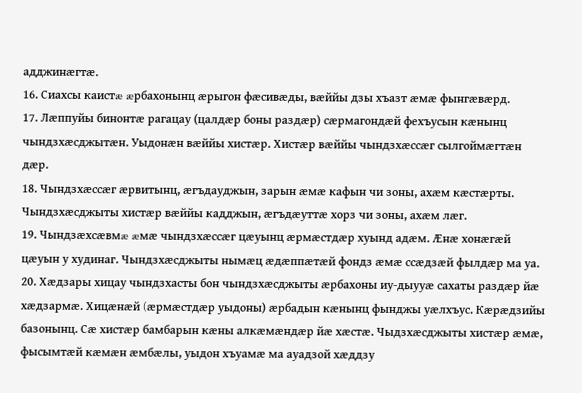адджинæгтæ.
16. Сиахсы каистæ æрбахонынц æрыгон фæсивæды, вæййы дзы хъазт æмæ фынгæвæрд.
17. Лæппуйы бинонтæ рагацау (цалдæр боны раздæр) сæрмагондæй фехъусын кæнынц чындзхæсджытæн. Уыдонæн вæййы хистæр. Хистæр вæййы чындзхæссæг сылгоймæгтæн дæр.
18. Чындзхæссæг æрвитынц, æгъдауджын, зарын æмæ кафын чи зоны, ахæм кæстæрты. Чындзхæсджыты хистæр вæййы кадджын, æгъдæуттæ хорз чи зоны, ахæм лæг.
19. Чындзæхсæвмæ æмæ чындзхæссæг цæуынц æрмæстдæр хуынд адæм. Æнæ хонæгæй цæуын у худинаг. Чындзхæсджыты нымæц æдæппæтæй фондз æмæ ссæдзæй фылдæр ма уа.
20. Хæдзары хицау чындзхасты бон чындзхæсджыты æрбахоны иу-дыууæ сахаты раздæр йæ хæдзармæ. Хицæнæй (æрмæстдæр уыдоны) æрбадын кæнынц фынджы уæлхъус. Кæрæдзийы базонынц. Сæ хистæр бамбарын кæны алкæмæндæр йæ хæстæ. Чыдзхæсджыты хистæр æмæ, фысымтæй кæмæн æмбæлы, уыдон хъуамæ ма ауадзой хæддзу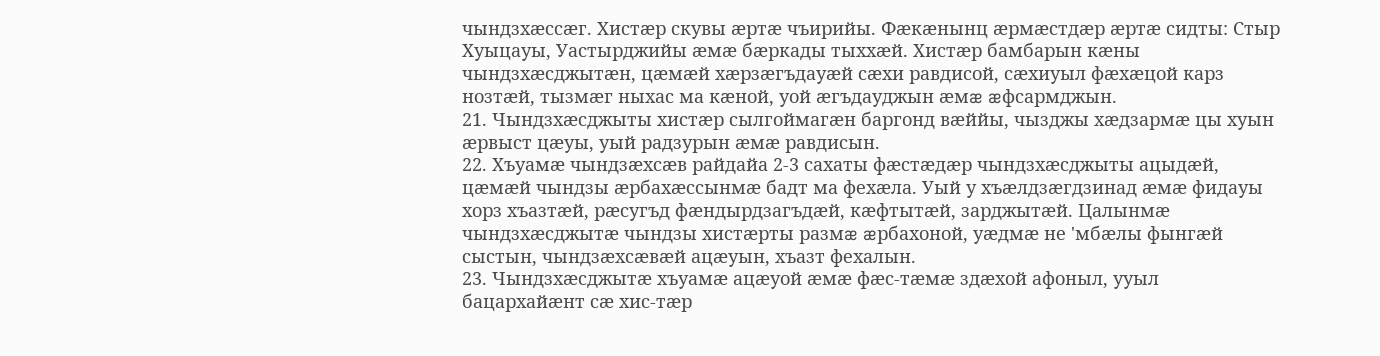чындзхæссæг. Хистæр скувы æртæ чъирийы. Фæкæнынц æрмæстдæр æртæ сидты: Стыр Хуыцауы, Уастырджийы æмæ бæркады тыххæй. Хистæр бамбарын кæны чындзхæсджытæн, цæмæй хæрзæгъдауæй сæхи равдисой, сæхиуыл фæхæцой карз нозтæй, тызмæг ныхас ма кæной, уой æгъдауджын æмæ æфсармджын.
21. Чындзхæсджыты хистæр сылгоймагæн баргонд вæййы, чызджы хæдзармæ цы хуын æрвыст цæуы, уый радзурын æмæ равдисын.
22. Хъуамæ чындзæхсæв райдайа 2-3 сахаты фæстæдæр чындзхæсджыты ацыдæй, цæмæй чындзы æрбахæссынмæ бадт ма фехæла. Уый у хъæлдзæгдзинад æмæ фидауы хорз хъазтæй, рæсугъд фæндырдзагъдæй, кæфтытæй, зарджытæй. Цалынмæ чындзхæсджытæ чындзы хистæрты размæ æрбахоной, уæдмæ не 'мбæлы фынгæй сыстын, чындзæхсæвæй ацæуын, хъазт фехалын.
23. Чындзхæсджытæ хъуамæ ацæуой æмæ фæс-тæмæ здæхой афоныл, ууыл бацархайæнт сæ хис-тæр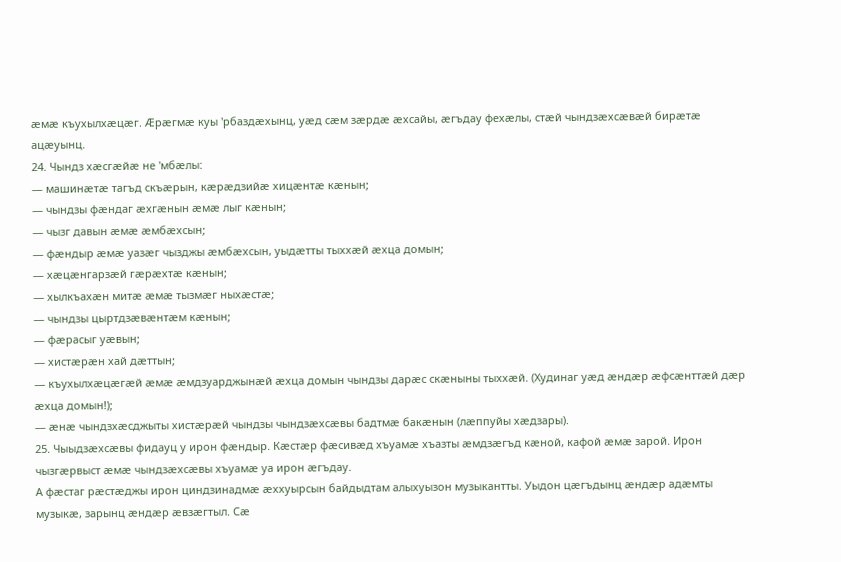æмæ къухылхæцæг. Æрæгмæ куы 'рбаздæхынц, уæд сæм зæрдæ æхсайы, æгъдау фехæлы, стæй чындзæхсæвæй бирæтæ ацæуынц.
24. Чындз хæсгæйæ не 'мбæлы:
— машинæтæ тагъд скъæрын, кæрæдзийæ хицæнтæ кæнын;
— чындзы фæндаг æхгæнын æмæ лыг кæнын;
— чызг давын æмæ æмбæхсын;
— фæндыр æмæ уазæг чызджы æмбæхсын, уыдæтты тыххæй æхца домын;
— хæцæнгарзæй гæрæхтæ кæнын;
— хылкъахæн митæ æмæ тызмæг ныхæстæ;
— чындзы цыртдзæвæнтæм кæнын;
— фæрасыг уæвын;
— хистæрæн хай дæттын;
— къухылхæцæгæй æмæ æмдзуарджынæй æхца домын чындзы дарæс скæныны тыххæй. (Худинаг уæд æндæр æфсæнттæй дæр æхца домын!);
— æнæ чындзхæсджыты хистæрæй чындзы чындзæхсæвы бадтмæ бакæнын (лæппуйы хæдзары).
25. Чыыдзæхсæвы фидауц у ирон фæндыр. Кæстæр фæсивæд хъуамæ хъазты æмдзæгъд кæной, кафой æмæ зарой. Ирон чызгæрвыст æмæ чындзæхсæвы хъуамæ уа ирон æгъдау.
А фæстаг рæстæджы ирон циндзинадмæ æххуырсын байдыдтам алыхуызон музыкантты. Уыдон цæгъдынц æндæр адæмты музыкæ, зарынц æндæр æвзæгтыл. Сæ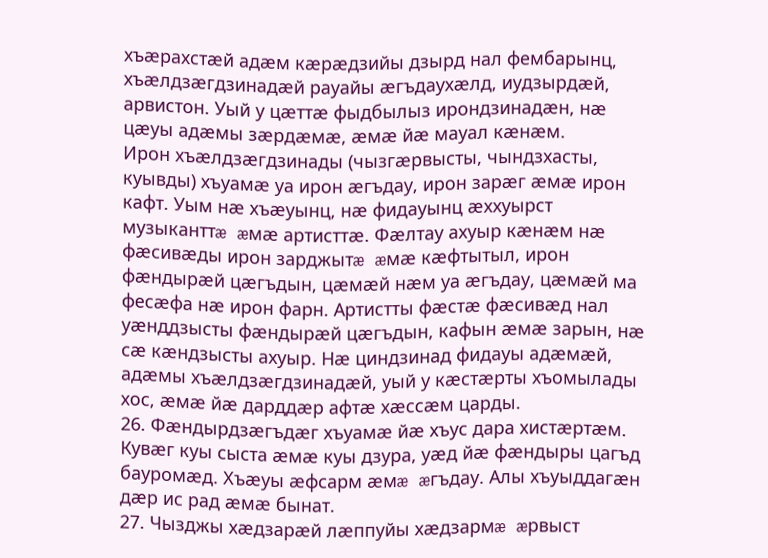хъæрахстæй адæм кæрæдзийы дзырд нал фембарынц, хъæлдзæгдзинадæй рауайы æгъдаухæлд, иудзырдæй, арвистон. Уый у цæттæ фыдбылыз ирондзинадæн, нæ цæуы адæмы зæрдæмæ, æмæ йæ мауал кæнæм.
Ирон хъæлдзæгдзинады (чызгæрвысты, чындзхасты, куывды) хъуамæ уа ирон æгъдау, ирон зарæг æмæ ирон кафт. Уым нæ хъæуынц, нæ фидауынц æххуырст музыканттæ æмæ артисттæ. Фæлтау ахуыр кæнæм нæ фæсивæды ирон зарджытæ æмæ кæфтытыл, ирон фæндырæй цæгъдын, цæмæй нæм уа æгъдау, цæмæй ма фесæфа нæ ирон фарн. Артистты фæстæ фæсивæд нал уæнддзысты фæндырæй цæгъдын, кафын æмæ зарын, нæ сæ кæндзысты ахуыр. Нæ циндзинад фидауы адæмæй, адæмы хъæлдзæгдзинадæй, уый у кæстæрты хъомылады хос, æмæ йæ дарддæр афтæ хæссæм царды.
26. Фæндырдзæгъдæг хъуамæ йæ хъус дара хистæртæм. Кувæг куы сыста æмæ куы дзура, уæд йæ фæндыры цагъд бауромæд. Хъæуы æфсарм æмæ æгъдау. Алы хъуыддагæн дæр ис рад æмæ бынат.
27. Чызджы хæдзарæй лæппуйы хæдзармæ æрвыст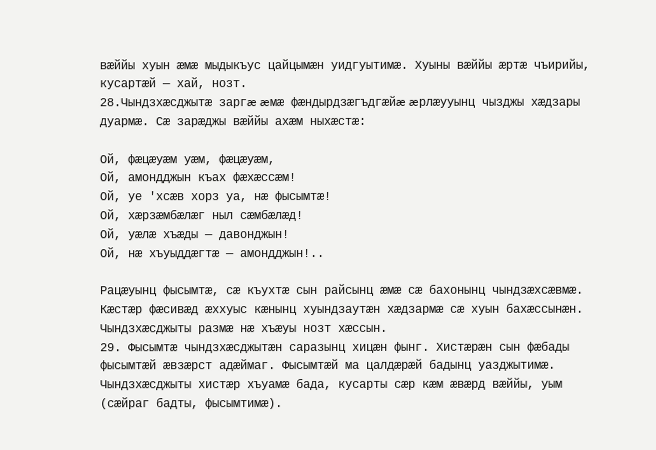вæййы хуын æмæ мыдыкъус цайцымæн уидгуытимæ. Хуыны вæййы æртæ чъирийы, кусартæй — хай, нозт.
28.Чындзхæсджытæ заргæ æмæ фæндырдзæгъдгæйæ æрлæууынц чызджы хæдзары дуармæ. Сæ зарæджы вæййы ахæм ныхæстæ:

Ой, фæцæуæм уæм, фæцæуæм,
Ой, амондджын къах фæхæссæм!
Ой, уе 'хсæв хорз уа, нæ фысымтæ!
Ой, хæрзæмбæлæг ныл сæмбæлæд!
Ой, уæлæ хъæды — давонджын!
Ой, нæ хъуыддæгтæ — амондджын!..

Рацæуынц фысымтæ, сæ къухтæ сын райсынц æмæ сæ бахонынц чындзæхсæвмæ.
Кæстæр фæсивæд æххуыс кæнынц хуындзаутæн хæдзармæ сæ хуын бахæссынæн.
Чындзхæсджыты размæ нæ хъæуы нозт хæссын.
29. Фысымтæ чындзхæсджытæн саразынц хицæн фынг. Хистæрæн сын фæбады фысымтæй æвзæрст адæймаг. Фысымтæй ма цалдæрæй бадынц уазджытимæ. Чындзхæсджыты хистæр хъуамæ бада, кусарты сæр кæм æвæрд вæййы, уым (сæйраг бадты, фысымтимæ).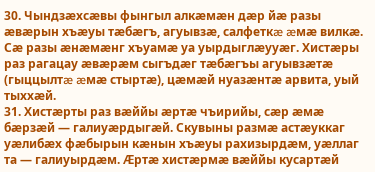30. Чындзæхсæвы фынгыл алкæмæн дæр йæ разы æвæрын хъæуы тæбæгъ, агуывзæ, салфеткæ æмæ вилкæ. Сæ разы æнæмæнг хъуамæ уа уырдыглæууæг. Хистæры раз рагацау æвæрæм сыгъдæг тæбæгъы агуывзæтæ (гыццылтæ æмæ стыртæ), цæмæй нуазæнтæ арвита, уый тыххæй.
31. Хистæрты раз вæййы æртæ чъирийы, сæр æмæ бæрзæй — галиуæрдыгæй. Скувыны размæ астæуккаг уæлибæх фæбырын кæнын хъæуы рахизырдæм, уæллаг та — галиуырдæм. Æртæ хистæрмæ вæййы кусартæй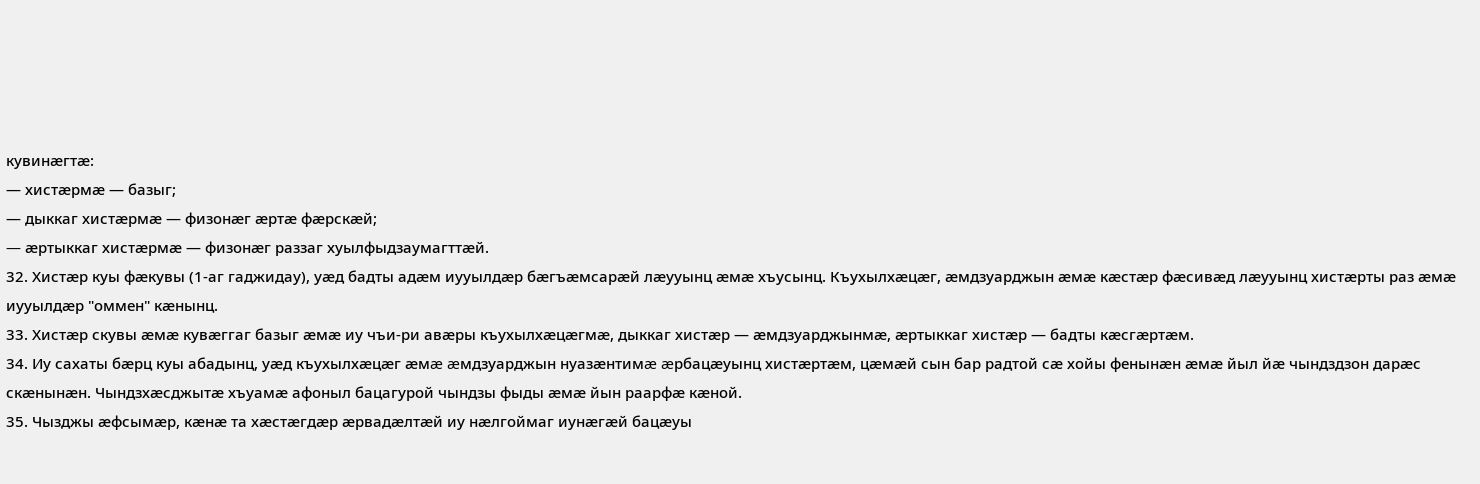кувинæгтæ:
— хистæрмæ — базыг;
— дыккаг хистæрмæ — физонæг æртæ фæрскæй;
— æртыккаг хистæрмæ — физонæг раззаг хуылфыдзаумагттæй.
32. Хистæр куы фæкувы (1-аг гаджидау), уæд бадты адæм иууылдæр бæгъæмсарæй лæууынц æмæ хъусынц. Къухылхæцæг, æмдзуарджын æмæ кæстæр фæсивæд лæууынц хистæрты раз æмæ иууылдæр "оммен" кæнынц.
33. Хистæр скувы æмæ кувæггаг базыг æмæ иу чъи-ри авæры къухылхæцæгмæ, дыккаг хистæр — æмдзуарджынмæ, æртыккаг хистæр — бадты кæсгæртæм.
34. Иу сахаты бæрц куы абадынц, уæд къухылхæцæг æмæ æмдзуарджын нуазæнтимæ æрбацæуынц хистæртæм, цæмæй сын бар радтой сæ хойы фенынæн æмæ йыл йæ чындздзон дарæс скæнынæн. Чындзхæсджытæ хъуамæ афоныл бацагурой чындзы фыды æмæ йын раарфæ кæной.
35. Чызджы æфсымæр, кæнæ та хæстæгдæр æрвадæлтæй иу нæлгоймаг иунæгæй бацæуы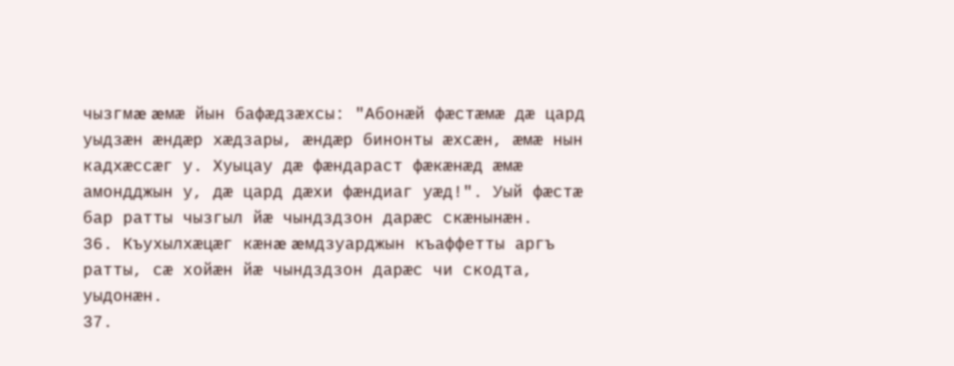чызгмæ æмæ йын бафæдзæхсы: "Абонæй фæстæмæ дæ цард уыдзæн æндæр хæдзары, æндæр бинонты æхсæн, æмæ нын кадхæссæг у. Хуыцау дæ фæндараст фæкæнæд æмæ амондджын у, дæ цард дæхи фæндиаг уæд!". Уый фæстæ бар ратты чызгыл йæ чындздзон дарæс скæнынæн.
36. Къухылхæцæг кæнæ æмдзуарджын къаффетты аргъ ратты, сæ хойæн йæ чындздзон дарæс чи скодта, уыдонæн.
37.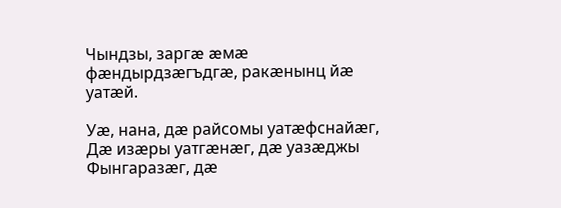Чындзы, заргæ æмæ фæндырдзæгъдгæ, ракæнынц йæ уатæй.

Уæ, нана, дæ райсомы уатæфснайæг,
Дæ изæры уатгæнæг, дæ уазæджы
Фынгаразæг, дæ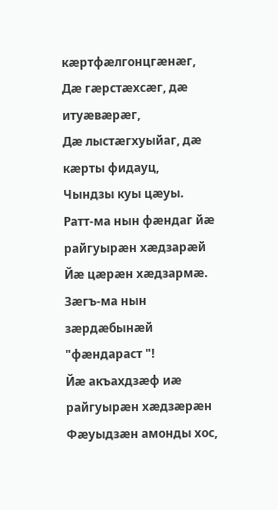кæртфæлгонцгæнæг,
Дæ гæрстæхсæг, дæ итуæвæрæг,
Дæ лыстæгхуыйаг, дæ кæрты фидауц,
Чындзы куы цæуы.
Ратт-ма нын фæндаг йæ райгуырæн хæдзарæй
Йæ цæрæн хæдзармæ.
Зæгъ-ма нын зæрдæбынæй "фæндараст "!
Йæ акъахдзæф иæ райгуырæн хæдзæрæн
Фæуыдзæн амонды хос,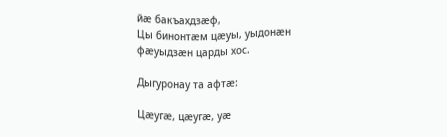йæ бакъахдзæф,
Цы бинонтæм цæуы, уыдонæн фæуыдзæн царды хос.

Дыгуронау та афтæ:

Цæугæ, цæугæ, уæ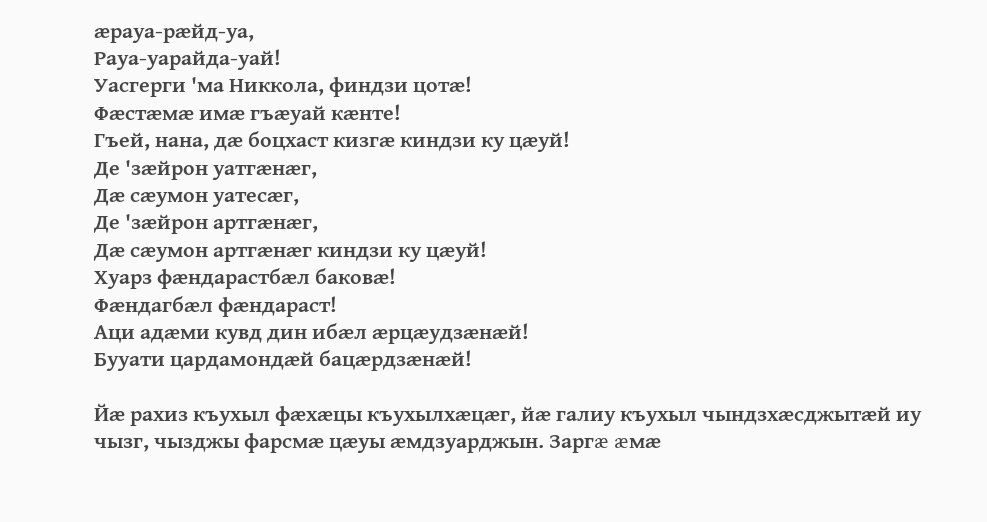æрауа-рæйд-уа,
Рауа-уарайда-уай!
Уасгерги 'ма Никкола, финдзи цотæ!
Фæстæмæ имæ гъæуай кæнте!
Гъей, нана, дæ боцхаст кизгæ киндзи ку цæуй!
Де 'зæйрон уатгæнæг,
Дæ сæумон уатесæг,
Де 'зæйрон артгæнæг,
Дæ сæумон артгæнæг киндзи ку цæуй!
Хуарз фæндарастбæл баковæ!
Фæндагбæл фæндараст!
Аци адæми кувд дин ибæл æрцæудзæнæй!
Бууати цардамондæй бацæрдзæнæй!

Йæ рахиз къухыл фæхæцы къухылхæцæг, йæ галиу къухыл чындзхæсджытæй иу чызг, чызджы фарсмæ цæуы æмдзуарджын. Заргæ æмæ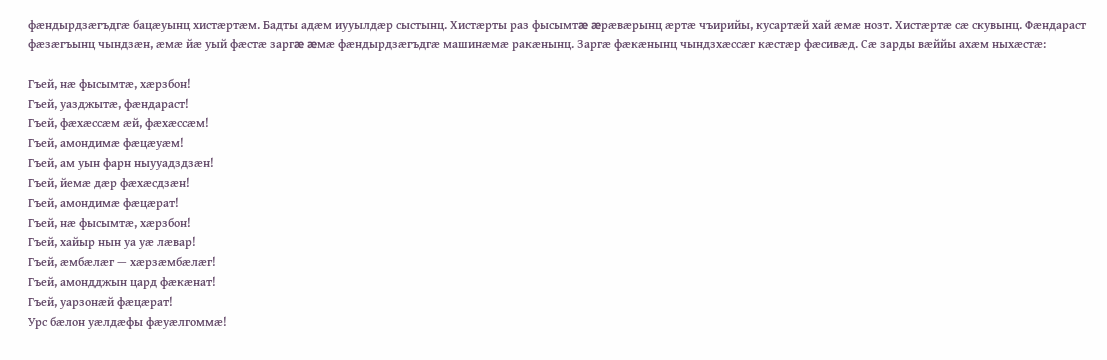фæндырдзæгъдгæ бацæуынц хистæртæм. Бадты адæм иууылдæр сыстынц. Хистæрты раз фысымтæ æрæвæрынц æртæ чъирийы, кусартæй хай æмæ нозт. Хистæртæ сæ скувынц. Фæндараст фæзæгъынц чындзæн, æмæ йæ уый фæстæ заргæ æмæ фæндырдзæгъдгæ машинæмæ ракæнынц. Заргæ фæкæнынц чындзхæссæг кæстæр фæсивæд. Сæ зарды вæййы ахæм ныхæстæ:

Гъей, нæ фысымтæ, хæрзбон!
Гъей, уазджытæ, фæндараст!
Гъей, фæхæссæм æй, фæхæссæм!
Гъей, амондимæ фæцæуæм!
Гъей, ам уын фарн ныууадздзæн!
Гъей, йемæ дæр фæхæсдзæн!
Гъей, амондимæ фæцæрат!
Гъей, нæ фысымтæ, хæрзбон!
Гъей, хайыр нын уа уæ лæвар!
Гъей, æмбæлæг — хæрзæмбæлæг!
Гъей, амондджын цард фæкæнат!
Гъей, уарзонæй фæцæрат!
Урс бæлон уæлдæфы фæуæлгоммæ!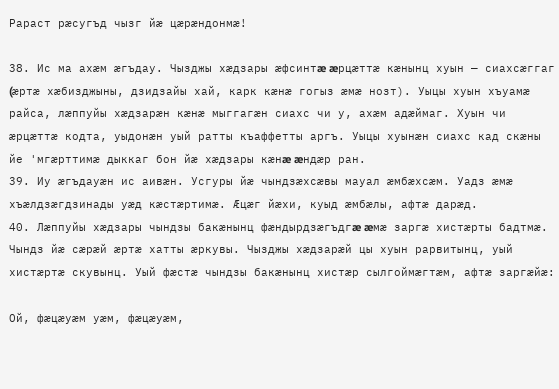Рараст рæсугъд чызг йæ цæрæндонмæ!

38. Ис ма ахæм æгъдау. Чызджы хæдзары æфсинтæ æрцæттæ кæнынц хуын — сиахсæггаг (æртæ хæбизджыны, дзидзайы хай, карк кæнæ гогыз æмæ нозт). Уыцы хуын хъуамæ райса, лæппуйы хæдзарæн кæнæ мыггагæн сиахс чи у, ахæм адæймаг. Хуын чи æрцæттæ кодта, уыдонæн уый ратты къаффетты аргъ. Уыцы хуынæн сиахс кад скæны йе 'мгæрттимæ дыккаг бон йæ хæдзары кæнæ æндæр ран.
39. Иу æгъдауæн ис аивæн. Усгуры йæ чындзæхсæвы мауал æмбæхсæм. Уадз æмæ хъæлдзæгдзинады уæд кæстæртимæ. Æцæг йæхи, куыд æмбæлы, афтæ дарæд.
40. Лæппуйы хæдзары чындзы бакæнынц фæндырдзæгъдгæ æмæ заргæ хистæрты бадтмæ. Чындз йæ сæрæй æртæ хатты æркувы. Чызджы хæдзарæй цы хуын рарвитынц, уый хистæртæ скувынц. Уый фæстæ чындзы бакæнынц хистæр сылгоймæгтæм, афтæ заргæйæ:

Ой, фæцæуæм уæм, фæцæуæм,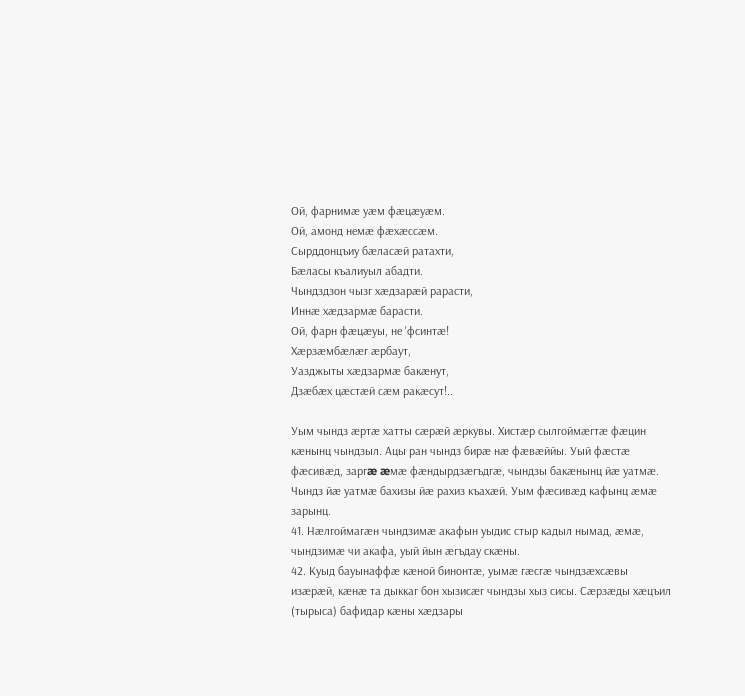Ой, фарнимæ уæм фæцæуæм.
Ой, амонд немæ фæхæссæм.
Сырддонцъиу бæласæй ратахти,
Бæласы къалиуыл абадти.
Чындздзон чызг хæдзарæй рарасти,
Иннæ хæдзармæ барасти.
Ой, фарн фæцæуы, не 'фсинтæ!
Хæрзæмбæлæг æрбаут,
Уазджыты хæдзармæ бакæнут,
Дзæбæх цæстæй сæм ракæсут!..

Уым чындз æртæ хатты сæрæй æркувы. Хистæр сылгоймæгтæ фæцин кæнынц чындзыл. Ацы ран чындз бирæ нæ фæвæййы. Уый фæстæ фæсивæд, заргæ æмæ фæндырдзæгъдгæ, чындзы бакæнынц йæ уатмæ. Чындз йæ уатмæ бахизы йæ рахиз къахæй. Уым фæсивæд кафынц æмæ зарынц.
41. Нæлгоймагæн чындзимæ акафын уыдис стыр кадыл нымад, æмæ, чындзимæ чи акафа, уый йын æгъдау скæны.
42. Куыд бауынаффæ кæной бинонтæ, уымæ гæсгæ чындзæхсæвы изæрæй, кæнæ та дыккаг бон хызисæг чындзы хыз сисы. Сæрзæды хæцъил (тырыса) бафидар кæны хæдзары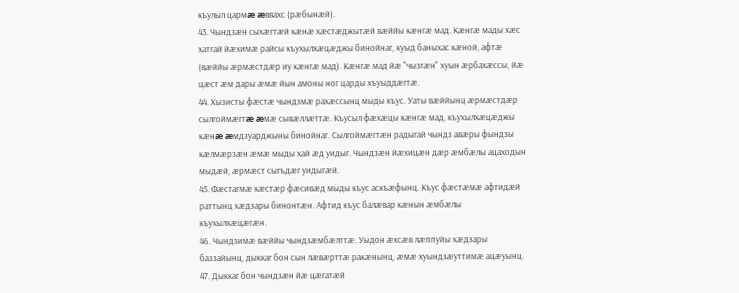къулыл цармæ æввахс (рæбынæй).
43. Чындзæн сыхæгтæй кæнæ хæстæджытæй вæййы кæнгæ мад. Кæнгæ мады хæс хатгай йæхимæ райсы къухылхæцæджы бинойнаг, куыд баныхас кæной, афтæ (вæййы æрмæстдæр иу кæнгæ мад). Кæнгæ мад йæ "чызгæн" хуын æрбахæссы, йæ цæст æм дары æмæ йын амоны ног царды хъуыддæгтæ.
44. Хызисты фæстæ чындзмæ рахæссынц мыды къус. Уаты вæййынц æрмæстдæр сылгоймæгтæ æмæ сывæллæттæ. Къусыл фæхæцы кæнгæ мад, къухылхæцæджы кæнæ æмдзуарджыны бинойнаг. Сылгоймæгтæн радыгай чындз авæры фындзы кæлмæрзæн æмæ мыды хай æд уидыг. Чындзæн йæхицæн дæр æмбæлы ацаходын мыдæй, æрмæст сыгъдæг уидыгæй.
45. Фæстагмæ кæстæр фæсивæд мыды къус аскъæфынц. Къус фæстæмæ афтидæй раттынц хæдзары бинонтæн. Афтид къус балæвар кæнын æмбæлы къухылхæцæгæн.
46. Чындзимæ вæййы чындзæмбæлттæ. Уыдон æхсæв лæппуйы хæдзары баззайынц, дыккаг бон сын лæвæрттæ ракæнынц, æмæ хуындзæуттимæ ацæуынц.
47. Дыккаг бон чындзæн йæ цæгатæй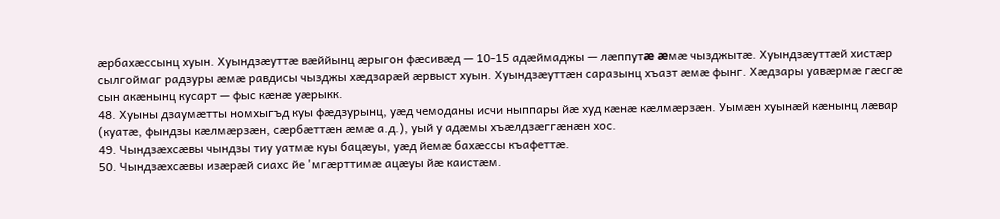æрбахæссынц хуын. Хуындзæуттæ вæййынц æрыгон фæсивæд — 10-15 адæймаджы — лæппутæ æмæ чызджытæ. Хуындзæуттæй хистæр сылгоймаг радзуры æмæ равдисы чызджы хæдзарæй æрвыст хуын. Хуындзæуттæн саразынц хъазт æмæ фынг. Хæдзары уавæрмæ гæсгæ сын акæнынц кусарт — фыс кæнæ уæрыкк.
48. Хуыны дзаумæтты номхыгъд куы фæдзурынц, уæд чемоданы исчи ныппары йæ худ кæнæ кæлмæрзæн. Уымæн хуынæй кæнынц лæвар (куатæ, фындзы кæлмæрзæн, сæрбæттæн æмæ а.д.), уый у адæмы хъæлдзæггæнæн хос.
49. Чындзæхсæвы чындзы тиу уатмæ куы бацæуы, уæд йемæ бахæссы къафеттæ.
50. Чындзæхсæвы изæрæй сиахс йе 'мгæрттимæ ацæуы йæ каистæм.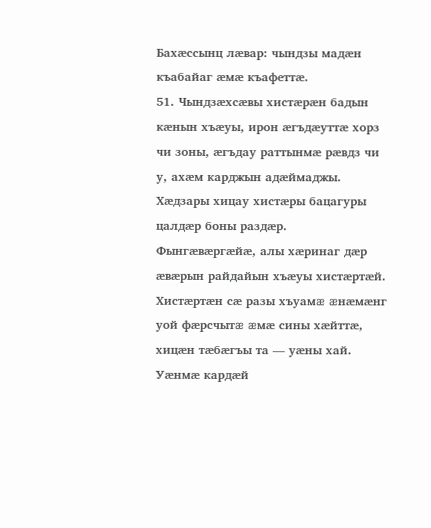Бахæссынц лæвар: чындзы мадæн къабайаг æмæ къафеттæ.
51. Чындзæхсæвы хистæрæн бадын кæнын хъæуы, ирон æгъдæуттæ хорз чи зоны, æгъдау раттынмæ рæвдз чи у, ахæм карджын адæймаджы. Хæдзары хицау хистæры бацагуры цалдæр боны раздæр.
Фынгæвæргæйæ, алы хæринаг дæр æвæрын райдайын хъæуы хистæртæй. Хистæртæн сæ разы хъуамæ æнæмæнг уой фæрсчытæ æмæ сины хæйттæ, хицæн тæбæгъы та — уæны хай. Уæнмæ кардæй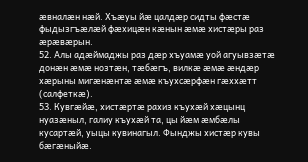æвналæн нæй. Хъæуы йæ цалдæр сидты фæстæ фыдызгъæлæй фæхицæн кæнын æмæ хистæры раз æрæвæрын.
52. Алы адæймаджы раз дæр хъуамæ уой агуывзæтæ донæн æмæ нозтæн, тæбæгъ, вилкæ æмæ æндæр хæрыны мигæнæнтæ æмæ къухсæрфæн гæххæтт (салфеткæ).
53. Кувгæйæ, хистæртæ рахиз къухæй хæцынц нуазæныл, галиу къухæй та, цы йæм æмбæлы кусартæй, уыцы кувинагыл. Фынджы хистæр кувы бæгæныйæ.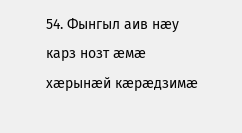54. Фынгыл аив нæу карз нозт æмæ хæрынæй кæрæдзимæ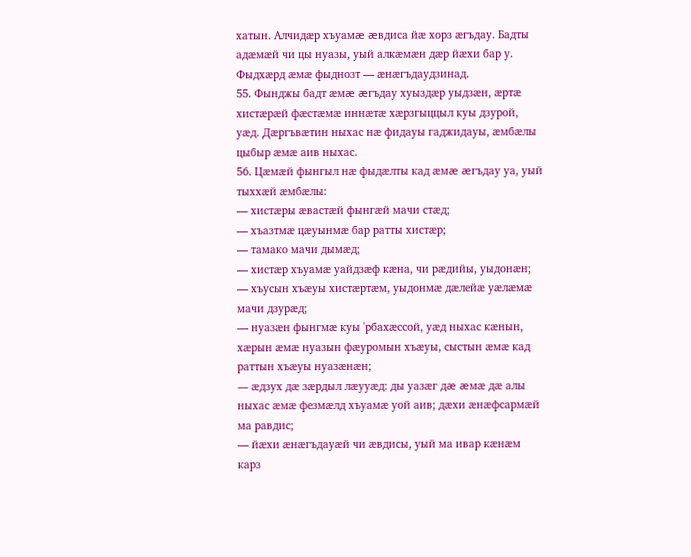хатын. Алчидæр хъуамæ æвдиса йæ хорз æгъдау. Бадты адæмæй чи цы нуазы, уый алкæмæн дæр йæхи бар у. Фыдхæрд æмæ фыднозт — æнæгъдаудзинад.
55. Фынджы бадт æмæ æгъдау хуыздæр уыдзæн, æртæ хистæрæй фæстæмæ иннæтæ хæрзгыццыл куы дзурой, уæд. Дæргъвæтин ныхас нæ фидауы гаджидауы, æмбæлы цыбыр æмæ аив ныхас.
56. Цæмæй фынгыл нæ фыдæлты кад æмæ æгъдау уа, уый тыххæй æмбæлы:
— хистæры æвастæй фынгæй мачи стæд;
— хъазтмæ цæуынмæ бар ратты хистæр;
— тамако мачи дымæд;
— хистæр хъуамæ уайдзæф кæна, чи рæдийы, уыдонæн;
— хъусын хъæуы хистæртæм, уыдонмæ дæлейæ уæлæмæ мачи дзурæд;
— нуазæн фынгмæ куы 'рбахæссой, уæд ныхас кæнын, хæрын æмæ нуазын фæуромын хъæуы, сыстын æмæ кад раттын хъæуы нуазæнæн;
— æдзух дæ зæрдыл лæууæд: ды уазæг дæ æмæ дæ алы ныхас æмæ фезмæлд хъуамæ уой аив; дæхи æнæфсармæй ма равдис;
— йæхи æнæгъдауæй чи æвдисы, уый ма ивар кæнæм карз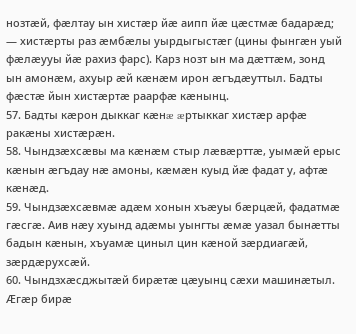нозтæй, фæлтау ын хистæр йæ аипп йæ цæстмæ бадарæд;
— хистæрты раз æмбæлы уырдыгыстæг (цины фынгæн уый фæлæууы йæ рахиз фарс). Карз нозт ын ма дæттæм, зонд ын амонæм, ахуыр æй кæнæм ирон æгъдæуттыл. Бадты фæстæ йын хистæртæ раарфæ кæнынц.
57. Бадты кæрон дыккаг кæнæ æртыккаг хистæр арфæ ракæны хистæрæн.
58. Чындзæхсæвы ма кæнæм стыр лæвæрттæ, уымæй ерыс кæнын æгъдау нæ амоны, кæмæн куыд йæ фадат у, афтæ кæнæд.
59. Чындзæхсæвмæ адæм хонын хъæуы бæрцæй, фадатмæ гæсгæ. Аив нæу хуынд адæмы уынгты æмæ уазал бынæтты бадын кæнын, хъуамæ циныл цин кæной зæрдиагæй, зæрдæрухсæй.
60. Чындзхæсджытæй бирæтæ цæуынц сæхи машинæтыл. Æгæр бирæ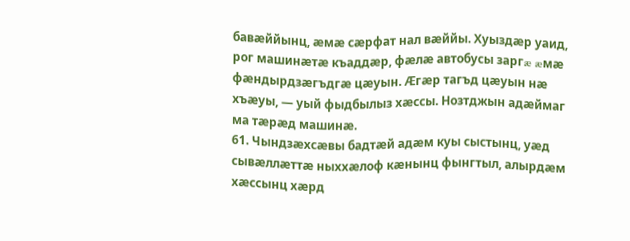бавæййынц, æмæ сæрфат нал вæййы. Хуыздæр уаид, рог машинæтæ къаддæр, фæлæ автобусы заргæ æмæ фæндырдзæгъдгæ цæуын. Æгæр тагъд цæуын нæ хъæуы, — уый фыдбылыз хæссы. Нозтджын адæймаг ма тæрæд машинæ.
61. Чындзæхсæвы бадтæй адæм куы сыстынц, уæд сывæллæттæ ныххæлоф кæнынц фынгтыл, алырдæм хæссынц хæрд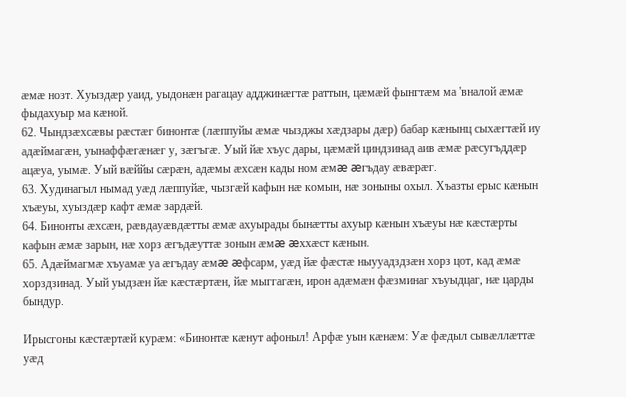æмæ нозт. Хуыздæр уаид, уыдонæн рагацау адджинæгтæ раттын, цæмæй фынгтæм ма 'вналой æмæ фыдахуыр ма кæной.
62. Чындзæхсæвы рæстæг бинонтæ (лæппуйы æмæ чызджы хæдзары дæр) бабар кæнынц сыхæгтæй иу адæймагæн, уынаффæгæнæг у, зæгъгæ. Уый йæ хъус дары, цæмæй циндзинад аив æмæ рæсугъддæр ацæуа, уымæ. Уый вæййы сæрæн, адæмы æхсæн кады ном æмæ æгъдау æвæрæг.
63. Худинагыл нымад уæд лæппуйæ, чызгæй кафын нæ комын, нæ зоныны охыл. Хъазты ерыс кæнын хъæуы, хуыздæр кафт æмæ зардæй.
64. Бинонты æхсæн, рæвдауæвдæтты æмæ ахуырады бынæтты ахуыр кæнын хъæуы нæ кæстæрты кафын æмæ зарын, нæ хорз æгъдæуттæ зонын æмæ æххæст кæнын.
65. Адæймагмæ хъуамæ уа æгъдау æмæ æфсарм, уæд йæ фæстæ ныууадздзæн хорз цот, кад æмæ хорздзинад. Уый уыдзæн йæ кæстæртæн, йæ мыггагæн, ирон адæмæн фæзминаг хъуыдцаг, нæ царды бындур.

Ирысгоны кæстæртæй курæм: «Бинонтæ кæнут афоныл! Арфæ уын кæнæм: Уæ фæдыл сывæллæттæ уæд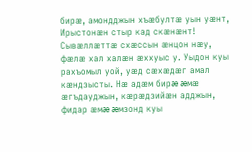бирæ, амондджын хъæбултæ уын уæнт, Ирыстонæн стыр кад скæнæнт! Сывæллæттæ схæссын æнцон нæу, фæлæ хал халæн æххуыс у. Уыдон куы рахъомыл уой, уæд сæхæдæг амал кæндзысты. Нæ адæм бирæ æмæ æгъдауджын, кæрæдзийæн адджын, фидар æмæ æмзонд куы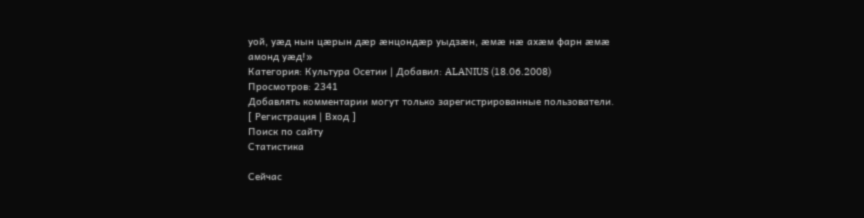уой, уæд нын цæрын дæр æнцондæр уыдзæн, æмæ нæ ахæм фарн æмæ амонд уæд!»
Категория: Культура Осетии | Добавил: ALANIUS (18.06.2008)
Просмотров: 2341
Добавлять комментарии могут только зарегистрированные пользователи.
[ Регистрация | Вход ]
Поиск по сайту
Статистика

Сейчас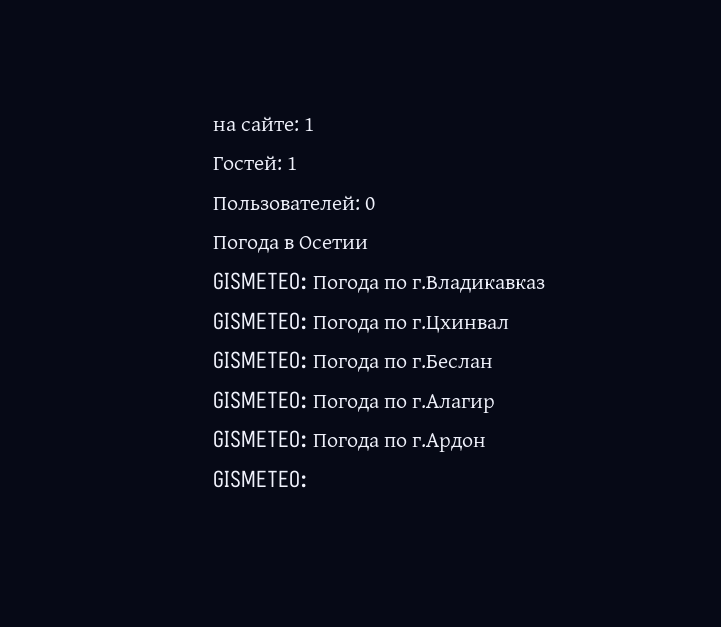на сайте: 1
Гостей: 1
Пользователей: 0
Погода в Осетии
GISMETEO: Погода по г.Владикавказ
GISMETEO: Погода по г.Цхинвал
GISMETEO: Погода по г.Беслан
GISMETEO: Погода по г.Алагир
GISMETEO: Погода по г.Ардон
GISMETEO: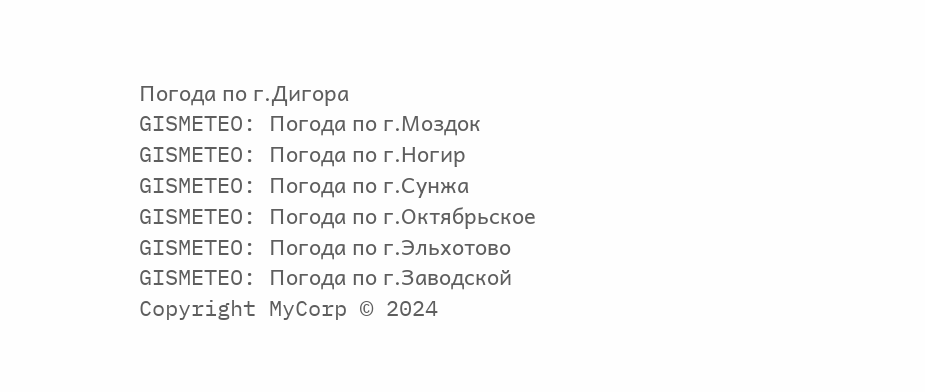Погода по г.Дигора
GISMETEO: Погода по г.Моздок
GISMETEO: Погода по г.Ногир
GISMETEO: Погода по г.Сунжа
GISMETEO: Погода по г.Октябрьское
GISMETEO: Погода по г.Эльхотово
GISMETEO: Погода по г.Заводской
Copyright MyCorp © 2024